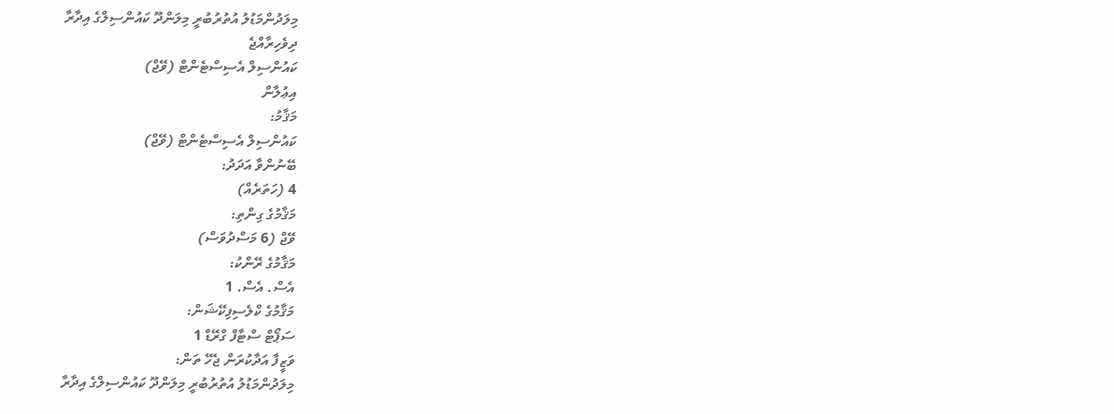މިލަދުންމަޑުލު އުތުރުބުރީ މިލަންދޫ ކައުންސިލްގެ އިދާރާ
ދިވެހިރާއްޖެ
ކައުންސިލް އެސިސްޓެންޓް (ވޭޖް)
އިޢުލާން
މަޤާމު:
ކައުންސިލް އެސިސްޓެންޓް (ވޭޖް)
ބޭނުންވާ އަދަދު:
4 (ހަތަރެއް)
މަޤާމުގެ ގިންތި:
ވޭޖް (6 މަސްދުވަސް)
މަޤާމުގެ ރޭންކު:
އެސް. އެސް. 1
މަޤާމުގެ ކްލެސިފިކޭޝަން:
ސަޕޯޓް ސްޓާފް ގްރޭޑް 1
ވަޒީފާ އަދާކުރަން ޖެހޭ ތަން:
މިލަދުންމަޑުލު އުތުރުބުރީ މިލަންދޫ ކައުންސިލްގެ އިދާރާ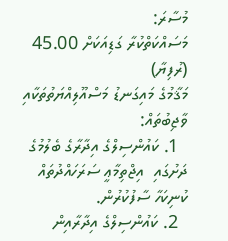މުސާރަ:
މަސައްކަތްކުރާ ގަޑިއަކަށް 45.00 (ރުފިޔާ)
މަޤާމުގެ މައިގަނޑު މަސްއޫލިއްޔަތުތަކާއި ވާޖިބުތައް:
  1. ކައުންސިލްގެ އިދާރާގެ ބެލުމުގެ ދަށުގައި  އިޖްތިމާޢީ ސަރަހައްދުތައް ކުނިކަހާ ސާފުކުރުން.
  2. ކައުންސިލްގެ އިދާރާއިން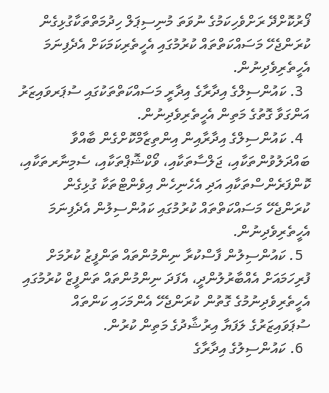ފޯރުކޮށްދޭ ރަށްވެހިކަމުގެ ނުވަތަ މުނިސިޕަލް ހިދުމަތްތަކާގުޅިގެން ކުރަންޖެހޭ މަސައްކަތްތައް ކުރުމުގައި އެހީތެރިކަމަކަށް އެދެފިނަމަ އެހީތެރިވެދިނުން.
  3. ކައުންސިލްގެ އިދާރާގެ އިދާރީ މަސައްކަތްތަކުގައި ސުޕަރވައިޒަރު އަންގަވާ ގޮތުގެ މަތިން އެހީތެރިވެދިނުން.
  4. ކައުންސިލްގެ އިދާރާއިން އިންތިޒާމްކޮށްގެން ބާއްވާ ބައްދަލުވުންތަކާއި، ޖަލްސާތަކާއި، ވޯކްޝޮޕްތަކާއި، ސެމިނާރތަކާއި، ކޮންފަރެންސްތަކާއި އަދި އެހެނިހެން އިވެންޓްތަކާ ގުޅިގެން ކުރަންޖެހޭ މަސައްކަތްތައް ކުރުމުގައި ކައުންސިލުން އެދެފިނަމަ އެހީތެރިވެދިނުން.
  5. ކައުންސިލުން ފާސްކުރާ ނިންމުންތައް ތަންފީޒު ކުރުމަށް ފުރިހަމައަށް އެއްބާރުލުންދީ، އެފަދަ ނިންމުންތައް ތަންފީޒް ކުރުމުގައި އެހީތެރިވެދިނުމުގެ ގޮތުން ކުރަންޖެހޭ އެންމަހައި ކަންތައް ސުޕަވައިޒަރުގެ ލަފަޔާ އިރުޝާދުގެ މަތިން ކުރުން.
  6. ކައުންސިލުގެ އިދާރާގެ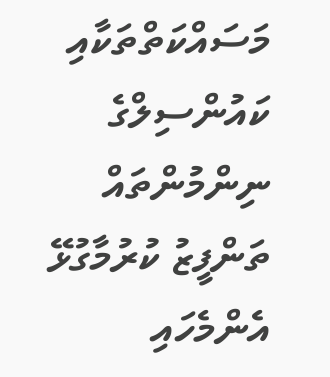މަސައްކަތްތަކާއި ކައުންސިލްގެ ނިންމުންތައް ތަންފީޒު ކުރުމާގުޅޭ އެންމެހައި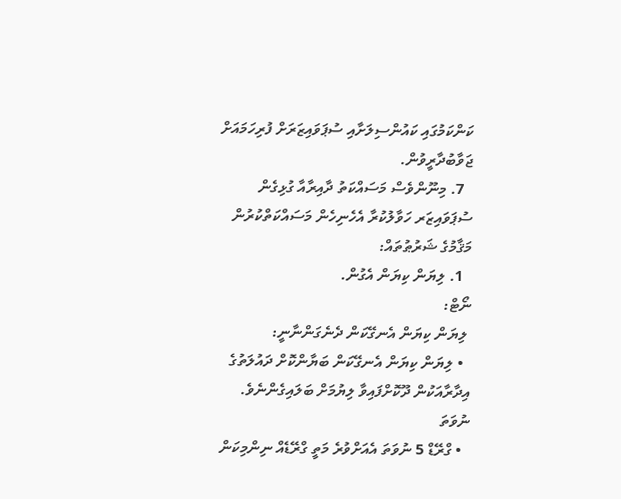ކަންކަމުގައި ކައުންސިލަށާއި ސުޕަވައިޒަރަށް ފުރިހަމައަށް ޖަވާބުދާރީވުން.
  7. މިނޫންވެސް މަސައްކަތު ދާއިރާއާ ގުޅިގެން ސުޕަވައިޒަރ ހަވާލުކުރާ އެހެނިހެން މަސައްކަތްކުރުން
މަޤާމުގެ ޝަރުޠުތައް:
  1. ލިޔަން ކިޔަން އެގުން.
ނޯޓް:
 ލިޔަން ކިޔަން އެނގޭކަން ދެނެގަންނާނީ:
  • ލިޔަން ކިޔަން އެނގޭކަން ބަޔާންކޮށް ދައުލަތުގެ އިދާރާއަކުން ދޫކޮށްފައިވާ ލިޔުމަށް ބަލައިގެންނެވެ.
ނުވަތަ
  • ގްރޭޑް 5 ނުވަތަ އެއަށްވުރެ މަތީ ގްރޭޑެއް ނިންމިކަން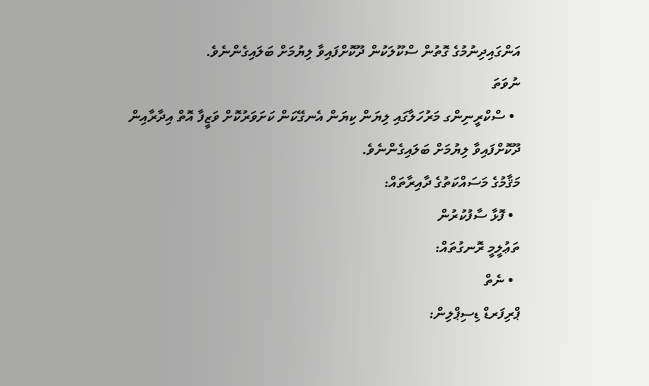އަންގައިދިނުމުގެ ގޮތުން ސްކޫލަކުން ދޫކޮށްފައިވާ ލިޔުމަށް ބަލައިގެންނެވެ.
ނުވަތަ
  • ސްކްރީނިންގ މަރުހަލާގައި ލިޔަން ކިޔަން އެނގޭކަން ކަށަވަރުކޮށް ވަޒީފާ އޮތް އިދާރާއިން ދޫކޮށްފައިވާ ލިޔުމަށް ބަލައިގެންނެވެ.
މަޤާމުގެ މަސައްކަތުގެ ދާއިރާތައް:
  • ފޮޅާ ސާފުކުރުން
ތަޢުލީމީ ރޮނގުތައް:
  • ނެތް
ޕްރިފަރޑް ޑިސިޕްލިން: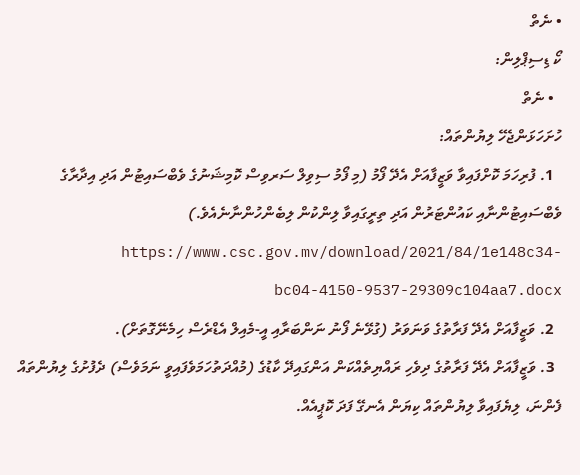• ނެތް
ކޯ ޑިސިޕްލިން:
  • ނެތް
ހުށަހަޅަންޖެހޭ ލިޔުންތައް:
  1. ފުރިހަމަ ކޮށްފައިވާ ވަޒީފާއަށް އެދޭ ފޯމު (މި ފޯމު ސިވިލް ސަރވިސް ކޮމިޝަނުގެ ވެބްސައިޓުން އަދި އިދާރާގެ ވެބްސައިޓުންނާއި ކައުންޓަރުން އަދި ތިރީގައިވާ ލިންކުން ލިބެންހުންނާނެއެވެ.)  https://www.csc.gov.mv/download/2021/84/1e148c34-bc04-4150-9537-29309c104aa7.docx
  2. ވަޒީފާއަށް އެދޭ ފަރާތުގެ ވަނަވަރު (ގުޅޭނެ ފޯނު ނަންބަރާއި އީ-މެއިލް އެޑްރެސް ހިމެނޭގޮތަށް).
  3. ވަޒީފާއަށް އެދޭ ފަރާތުގެ ދިވެހި ރައްޔިތެއްކަން އަންގައިދޭ ކާޑުގެ (މުއްދަތުހަމަވެފައިވީ ނަމަވެސް) ދެފުށުގެ ލިޔުންތައް ފެންނަ، ލިޔެފައިވާ ލިޔުންތައް ކިޔަން އެނގޭ ފަދަ ކޮޕީއެއް.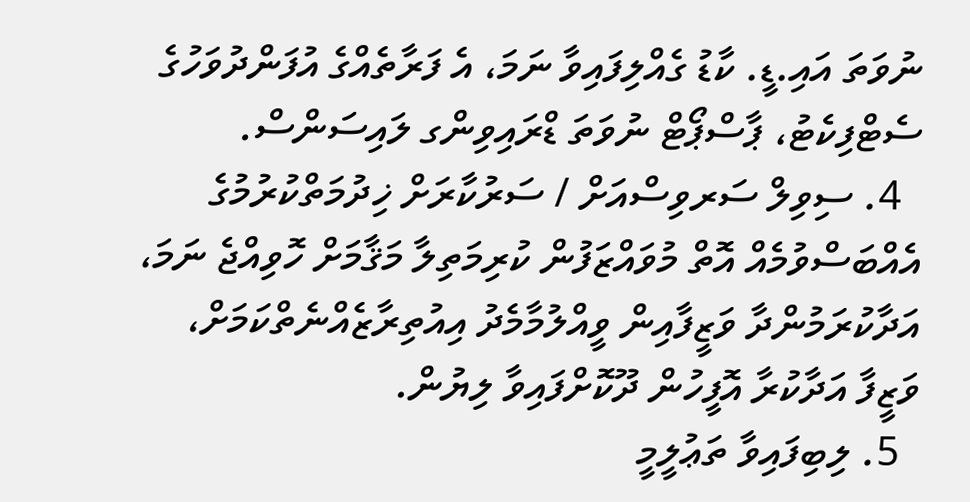ނުވަތަ އައި.ޑީ. ކާޑު ގެއްލިފައިވާ ނަމަ، އެ ފަރާތެއްގެ އުފަންދުވަހުގެ ސެޓްފިކެޓު، ޕާސްޕޯޓް ނުވަތަ ޑްރައިވިންގ ލައިސަންސް.
  4. ސިވިލް ސަރވިސްއަށް / ސަރުކާރަށް ޚިދުމަތްކުރުމުގެ އެއްބަސްވުމެއް އޮތް މުވައްޒަފުން ކުރިމަތިލާ މަޤާމަށް ހޮވިއްޖެ ނަމަ، އަދާކުރަމުންދާ ވަޒީފާއިން ވީއްލުމާމެދު އިއުތިރާޒެއްނެތްކަމަށް، ވަޒީފާ އަދާކުރާ އޮފީހުން ދޫކޮށްފައިވާ ލިޔުން.
  5. ލިބިފައިވާ ތަޢުލީމީ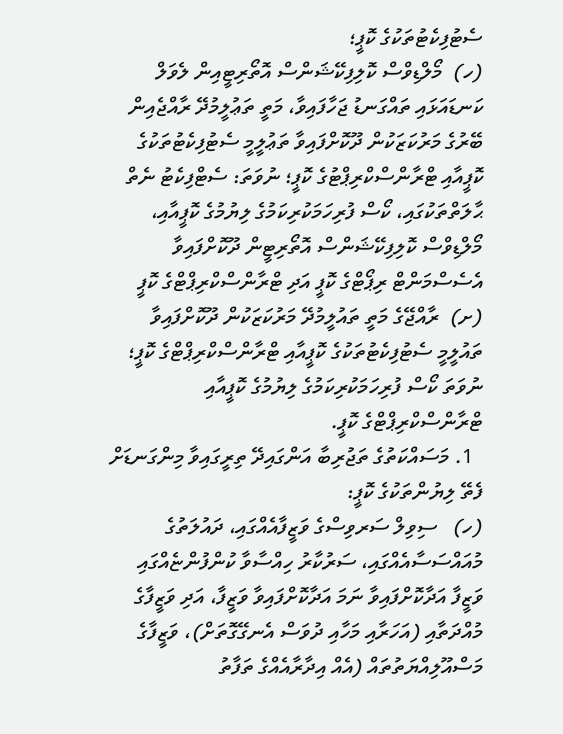ސެޓުފިކެޓުތަކުގެ ކޮޕީ؛
(ހ)  މޯލްޑިވްސް ކޮލިފިކޭޝަންސް އޮތޯރިޓީއިން ލެވަލް ކަނޑައަޅައި ތައްގަނޑު ޖަހާފައިވާ، މަތީ ތަޢުލީމުދޭ ރާއްޖެއިން ބޭރުގެ މަރުކަޒަކުން ދޫކޮށްފައިވާ ތަޢުލީމީ ސެޓުފިކެޓުތަކުގެ ކޮޕީއާއި ޓްރާންސްކްރިޕްޓުގެ ކޮޕީ؛ ނުވަތަ: ސެޓްފިކެޓު ނެތް ޙާލަތްތަކުގައި، ކޯސް ފުރިހަމަކުރިކަމުގެ ލިޔުމުގެ ކޮޕީއާއި، މޯލްޑިވްސް ކޮލިފިކޭޝަންސް އޮތޯރިޓީން ދޫކޮށްފައިވާ އެސެސްމަންޓް ރިޕޯޓްގެ ކޮޕީ އަދި ޓްރާންސްކްރިޕްޓްގެ ކޮޕީ
(ށ)  ރާއްޖޭގެ މަތީ ތައުލީމުދޭ މަރުކަޒަކުން ދޫކޮށްފައިވާ ތައުލީމީ ސެޓުފިކެޓުތަކުގެ ކޮޕީއާއި ޓްރާންސްކްރިޕްޓްގެ ކޮޕީ؛ ނުވަތަ ކޯސް ފުރިހަމަކުރިކަމުގެ ލިޔުމުގެ ކޮޕީއާއި ޓްރާންސްކްރިޕްޓްގެ ކޮޕީ.
  1. މަސައްކަތުގެ ތަޖުރިބާ އަންގައިދޭ ތިރީގައިވާ މިންގަނޑަށް ފެތޭ ލިޔުންތަކުގެ ކޮޕީ:
(ހ)   ސިވިލް ސަރވިސްގެ ވަޒީފާއެއްގައި، ދައުލަތުގެ މުއައްސަސާއެއްގައި، ސަރުކާރު ހިއްސާވާ ކުންފުންޏެއްގައި ވަޒީފާ އަދާކޮށްފައިވާ ނަމަ އަދާކޮށްފައިވާ ވަޒީފާ، އަދި ވަޒީފާގެ މުއްދަތާއި (އަހަރާއި މަހާއި ދުވަސް އެނގޭގޮތަށް)، ވަޒީފާގެ މަސްއޫލިއްޔަތުތައް (އެއް އިދާރާއެއްގެ ތަފާތު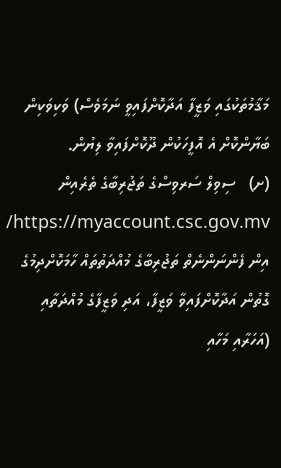މަޤާމުތަކުގައި ވަޒީފާ އަދާކޮށްފައިވީ ނަމަވެސް) ވަކިވަކިން ބަޔާންކޮށް އެ އޮފީހަކުން ދޫކޮށްފައިވާ ލިޔުން.
(ށ)   ސިވިލް ސަރވިސްގެ ތަޖުރިބާގެ ތެރެއިން https://myaccount.csc.gov.mv/ އިން ފެންނަންނެތް ތަޖުރިބާގެ މުއްދަތުތައް ހާމަކޮށްދިމުގެ ގޮތުން އަދާކޮށްފައިވާ ވަޒީފާ، އަދި ވަޒީފާގެ މުއްދަތާއި (އަހަރާއި މަހާއި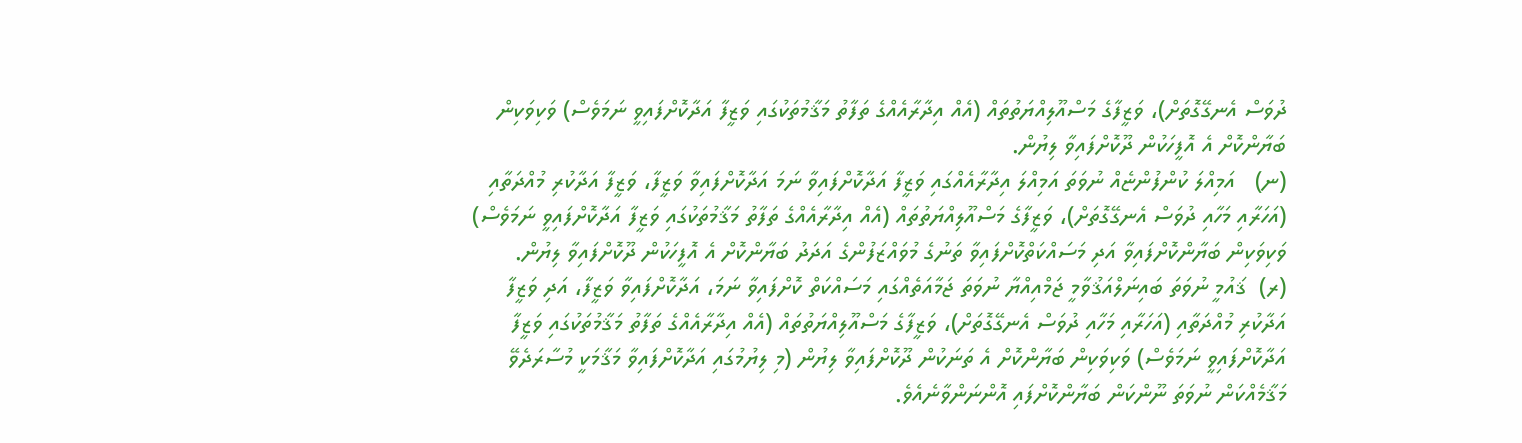ދުވަސް އެނގޭގޮތަށް)، ވަޒީފާގެ މަސްއޫލިއްޔަތުތައް (އެއް އިދާރާއެއްގެ ތަފާތު މަޤާމުތަކުގައި ވަޒީފާ އަދާކޮށްފައިވީ ނަމަވެސް) ވަކިވަކިން ބަޔާންކޮށް އެ އޮފީހަކުން ދޫކޮށްފައިވާ ލިޔުން.
(ނ)   އަމިއްލަ ކުންފުންޏެއް ނުވަތަ އަމިއްލަ އިދާރާއެއްގައި ވަޒީފާ އަދާކޮށްފައިވާ ނަމަ އަދާކޮށްފައިވާ ވަޒީފާ، ވަޒީފާ އަދާކުރި މުއްދަތާއި (އަހަރާއި މަހާއި ދުވަސް އެނގޭގޮތަށް)، ވަޒީފާގެ މަސްއޫލިއްޔަތުތައް (އެއް އިދާރާއެއްގެ ތަފާތު މަޤާމުތަކުގައި ވަޒީފާ އަދާކޮށްފައިވީ ނަމަވެސް) ވަކިވަކިން ބަޔާންކޮށްފައިވާ އަދި މަސައްކަތްކޮށްފައިވާ ތަނުގެ މުވައްޒަފުންގެ އަދަދު ބަޔާންކޮށް އެ އޮފީހަކުން ދޫކޮށްފައިވާ ލިޔުން.
(ރ)  ޤައުމީ ނުވަތަ ބައިނަލްއަޤުވާމީ ޖަމްއިއްޔާ ނުވަތަ ޖަމާއަތެއްގައި މަސައްކަތް ކޮށްފައިވާ ނަމަ، އަދާކޮށްފައިވާ ވަޒީފާ، އަދި ވަޒީފާ އަދާކުރި މުއްދަތާއި (އަހަރާއި މަހާއި ދުވަސް އެނގޭގޮތަށް)، ވަޒީފާގެ މަސްއޫލިއްޔަތުތައް (އެއް އިދާރާއެއްގެ ތަފާތު މަޤާމުތަކުގައި ވަޒީފާ އަދާކޮށްފައިވީ ނަމަވެސް) ވަކިވަކިން ބަޔާންކޮށް އެ ތަނަކުން ދޫކޮށްފައިވާ ލިޔުން (މި ލިޔުމުގައި އަދާކޮށްފައިވާ މަޤާމަކީ މުސާރަދެވޭ މަޤާމެއްކަން ނުވަތަ ނޫންކަން ބަޔާންކޮށްފައި އޮންނަންވާނެއެވެ.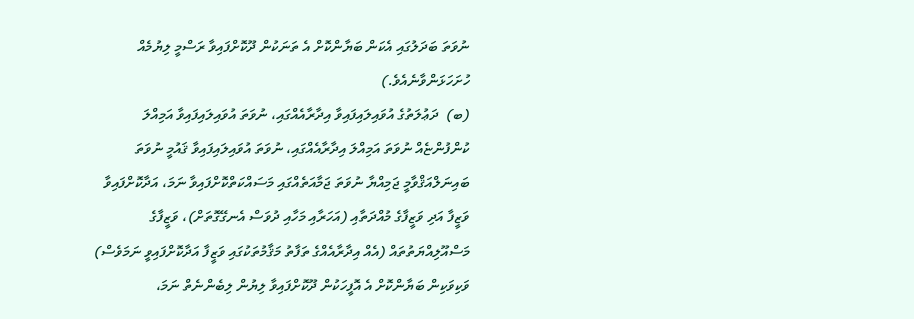ނުވަތަ ބަދަލުގައި އެކަން ބަޔާންކޮށް އެ ތަނަކުން ދޫކޮށްފައިވާ ރަސްމީ ލިޔުމެއް ހުށަހަޅަންވާނެއެވެ.)
(ބ)  ދަޢުލަތުގެ އުވައިލައިފައިވާ އިދާރާއެއްގައި، ނުވަތަ އުވައިލައިފައިވާ އަމިއްލަ ކުންފުންޏެއް ނުވަތަ އަމިއްލަ އިދާރާއެއްގައި، ނުވަތަ އުވައިލައިފައިވާ ޤައުމީ ނުވަތަ ބައިނަލްއަޤްވާމީ ޖަމިއްޔާ ނުވަތަ ޖަމާއަތެއްގައި މަސައްކަތްކޮށްފައިވާ ނަމަ، އަދާކޮށްފައިވާ ވަޒީފާ އަދި ވަޒީފާގެ މުއްދަތާއި (އަހަރާއި މަހާއި ދުވަސް އެނގޭގޮތަށް)، ވަޒީފާގެ މަސްއޫލިއްޔަތުތައް (އެއް އިދާރާއެއްގެ ތަފާތު މަޤާމުތަކުގައި ވަޒީފާ އަދާކޮށްފައިވީ ނަމަވެސް) ވަކިވަކިން ބަޔާންކޮށް އެ އޮފީހަކުން ދޫކޮށްފައިވާ ލިޔުން ލިބެންނެތް ނަމަ،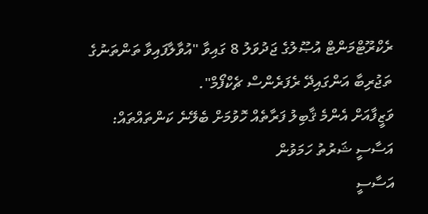ރެކްރޫޓްމަންޓް އުޞޫލުގެ ޖަދުވަލު 8 ގައިވާ "އުވާލާފައިވާ ތަންތަނުގެ ތަޖުރިބާ އަންގައިދޭ ރެފަރެންސް ޗެކްފޯމް".
ވަޒީފާއަށް އެންމެ ޤާބިލު ފަރާތެއް ހޮވުމަށް ބެލޭނެ ކަންތައްތައް:
އަސާސީ ޝަރުތު ހަމަވުން
އަސާސީ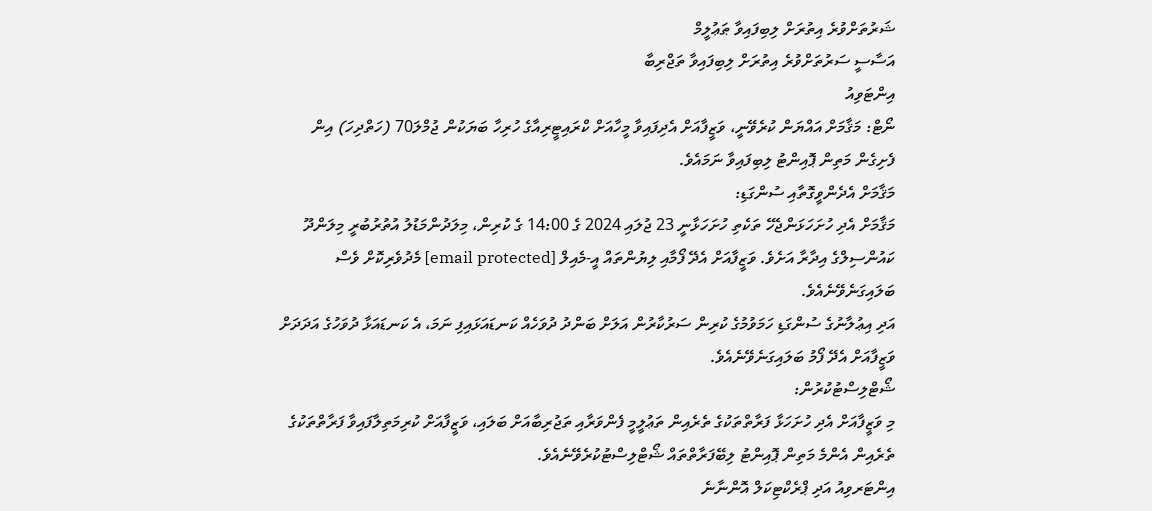ޝަރުތަށްވުރެ އިތުރަށް ލިބިފައިވާ ޠަޢުލީމް
އަސާސީ ސަރުތަށްވުރެ އިތުރަށް ލިބިފައިވާ ތަޖްރިބާ
އިންޓަވިއު
ނޯޓް: މަޤާމަށް އައްޔަން ކުރެވޭނީ، ވަޒީފާއަށް އެދިފައިވާ މީހާއަށް ކްރައިޓީރިއާގެ ހުރިހާ ބަޔަކުން ޖުމްލަ70 (ހަތްދިހަ) އިން ފެށިގެން މަތިން ޕޮއިންޓު ލިބިފައިވާ ނަމައެވެ.
މަޤާމަށް އެދެންވީގޮތާއި ސުންގަޑި:
މަޤާމަށް އެދި ހުށަހަޅަންޖެހޭ ތަކެތި ހުށަހަޅާނީ 23 ޖުލައި 2024 ގެ 14:00 ގެ ކުރިން، މިލަދުންމަޑުލު އުތުރުބުރީ މިލަންދޫ ކައުންސިލްގެ އިދާރާ އަށެވެ. ވަޒީފާއަށް އެދޭ ފޯމާއި ލިޔުންތައް އީ-މެއިލް [email protected] މެދުވެރިކޮށް ވެސް ބަލައިގަނެވޭނެއެވެ.
އަދި އިޢުލާނުގެ ސުންގަޑި ހަމަވުމުގެ ކުރިން ސަރުކާރުން އަލަށް ބަންދު ދުވަހެއް ކަނޑައަޅައިފި ނަމަ، އެ ކަނޑައަޅާ ދުވަހުގެ އަދަދަށް ވަޒީފާއަށް އެދޭ ފޯމު ބަލައިގަނެވޭނެއެވެ.
ޝޯޓްލިސްޓުކުރުން:
މި ވަޒީފާއަށް އެދި ހުށަހަޅާ ފަރާތްތަކުގެ ތެރެއިން ތަޢުލީމީ ފެންވަރާއި ތަޖުރިބާއަށް ބަލައި، ވަޒީފާއަށް ކުރިމަތިލާފައިވާ ފަރާތްތަކުގެ ތެރެއިން އެންމެ މަތިން ޕޮއިންޓު ލިބޭފަރާތްތައް ޝޯޓްލިސްޓުކުރެވޭނެއެވެ.
އިންޓަރވިއު އަދި ޕްރެކްޓިކަލް އޮންނާނެ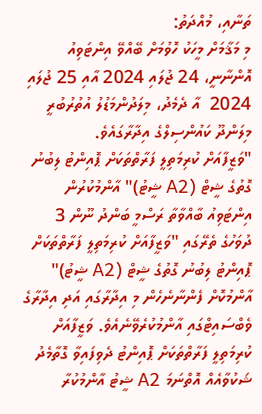ތަނާއި، މުއްދަތު:
މި މަޤާމަށް މީހަކު ހޮވުމަށް ބޭއްވޭ އިންޓަވިއު އޮންނާނީ، 24 ޖުލައި 2024 އާއި 25 ޖުލައި 2024  އާ ދެމެދު، މިލަދުންމަޑުލު އުތުރުބުރީ މިލަންދޫ ކައުންސިލްގެ އިދާރާގައެވެ.
"ވަޒީފާއަށް ކުރިމަތިލީ ފަރާތްތަކަށް ޕޮއިންޓު ލިބުނު ގޮތުގެ ޝީޓް (A2 ޝީޓު)" އާންމުކުރުން
އިންޓަވިއު ބާއްވާތާ ރަސްމީ ބަންދު ނޫން 3 ދުވަހުގެ ތެރޭގައި "ވަޒީފާއަށް ކުރިމަތިލީ ފަރާތްތަކަށް ޕޮއިންޓު ލިބުނު ގޮތުގެ ޝީޓް (A2 ޝީޓު)" އާންމުކޮށް ފެންނާނެހެން މި އިދާރާގައި އަދި އިދާރާގެ ވެބްސައިޓްގައި އާންމުކުރެވޭނެއެވެ. ވަޒީފާއަށް ކުރިމަތިލީ ފަރާތްތަކަށް ޕޮއިންޓު ދެވިފައިވާ ގޮތާމެދު ޝަކުވާއެއް އޮތްނަމަ A2 ޝީޓު އާންމުކުރާ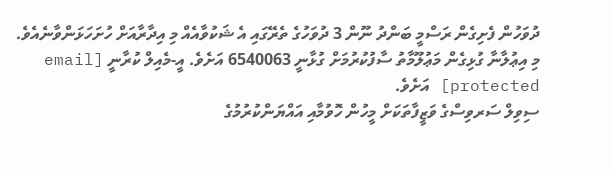ދުވަހުން ފެށިގެން ރަސްމީ ބަންދު ނޫން 3 ދުވަހުގެ ތެރޭގައި އެ ޝަކުވާއެއް މި އިދާރާއަށް ހުށަހަޅަންވާނެއެވެ.
މި އިޢުލާނާ ގުޅިގެން މަޢުލޫމާތު ސާފުކުރުމަށް ގުޅާނީ 6540063 އަށެވެ. އީ-މެއިލް ކުރާނީ [email protected] އަށެވެ.
ސިވިލް ސަރވިސްގެ ވަޒީފާތަކަށް މީހުން ހޮވުމާއި އައްޔަންކުރުމުގެ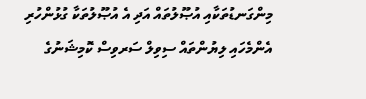މިންގަނޑުތަކާއި އުޞޫލުތައް އަދި އެ އުޞޫލުތަކާ ގުޅުންހުރި އެންމެހައި ލިޔުންތައް ސިވިލް ސަރވިސް ކޮމިޝަނުގެ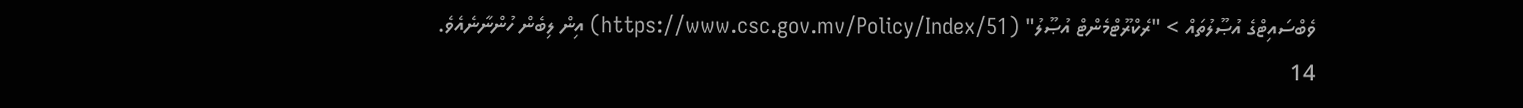ވެބްސައިޓްގެ އުޞޫލުތައް > "ރެކްރޫޓްމެންޓް އުޞޫލު" (https://www.csc.gov.mv/Policy/Index/51) އިން ލިބެން ހުންނާނެއެވެ.
14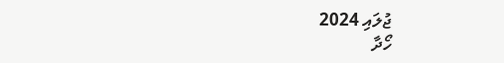ޖުލައި 2024
ހޯދާ